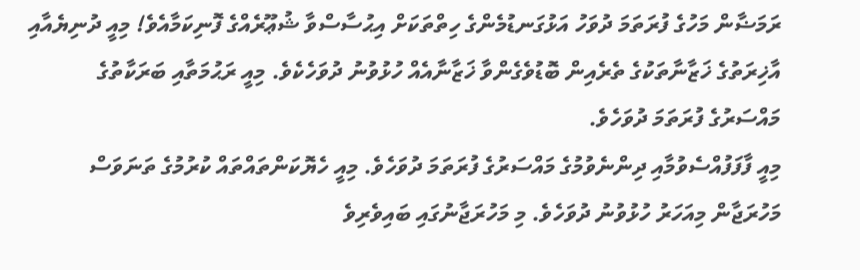ރަމަޟާން މަހުގެ ފުރަތަމަ ދުވަހު އަޅުގަނޑުމެންގެ ހިތްތަކަށް އިޙުސާސްވާ ޝުޢޫރެއްގެ ފޮނިކަމާއެވެ! މިއީ ދުނިޔެއާއި އާޚިރަތުގެ ޚަޒާނާތަކުގެ ތެރެއިން ބޮޑުވެގެންވާ ޚަޒާނާއެއް ހުޅުވުނު ދުވަހެކެވެ. މިއީ ރަޙުމަތާއި ބަރަކާތުގެ މައްސަރުގެ ފުރަތަމަ ދުވަހެވެ.
މިއީ ފާފަފުއްސެވުމާއި ދިންނެވުމުގެ މައްސަރުގެ ފުރަތަމަ ދުވަހެވެ. މިއީ ހެޔޮކަންތައްތައް ކުރުމުގެ ތަނަވަސް މަހުރަޖާން މިއަހަރު ހުޅުވުނު ދުވަހެވެ. މި މަހުރަޖާނުގައި ބައިވެރިވެ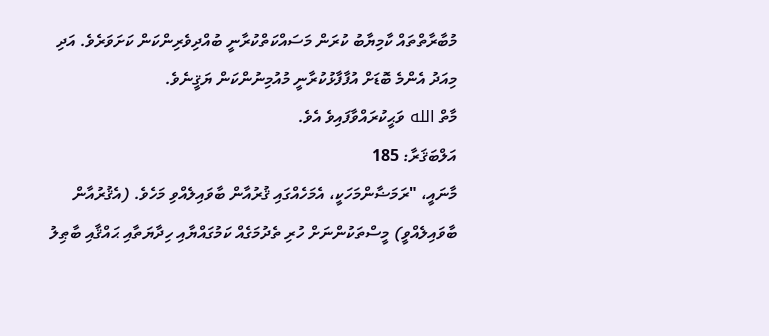މުބާރާތްތައް ކާމިޔާބު ކުރަން މަސައްކަތްކުރާނީ ބުއްދިވެރިންކަން ކަށަވަރެވެ. އަދި މިއަދު އެންމެ ބޮޑަށް އުފާފާޅުކުރާނީ މުއުމިނުންކަން ޔަޤީނެވެ.
މާތް الله ވަޙީކުރައްވާފައިވެ އެވެ.
އަލްބަޤަރާ: 185
މާނައީ، "ރަމަޟާންމަހަކީ، އެމަހެއްގައި ޤުރުއާން ބާވައިލެއްވި މަހެވެ. (އެޤުރުއާން ބާވައިލެއްވީ) މީސްތަކުންނަށް ހުރި ތެދުމަގެއް ކަމުގައްޔާއި ހިދާޔަތާއި ޙައްޤާއި ބާޠިލު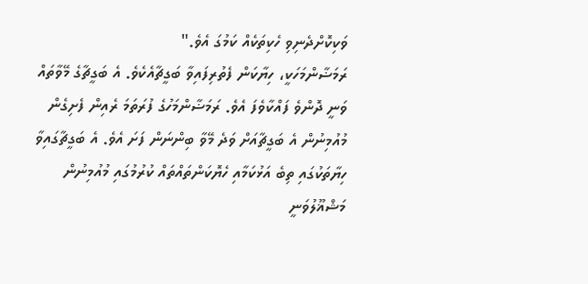ވަކިކޮށްދެނިވި ހެކިތަކެއް ކަމުގަ އެވެ."
ރަމަޟާންމަހަކީ، ހިޔާކަން ފެތުރިފައިވާ ބަގީޗާއެކެވެ. އެ ބަގީޗާގެ މޭވާތައް ވަނީ ދޮންވެ ފައްކާވެފަ އެވެ. ރަމަޟާންމަހުގެ ފުރަތަމަ ރެއިން ފެށިގެން މުއުމިނުން އެ ބަގީޗާއަށް ވަދެ މޭވާ ބިންނަން ފަށަ އެވެ. އެ ބަގީޗާގައިވާ ހިޔާތަކުގައި ތިބެ އަޅުކަމާއި ހެޔޮކަންތައްތައް ކުރުމުގައި މުއުމިނުން މަޝްޣޫލުވަނީ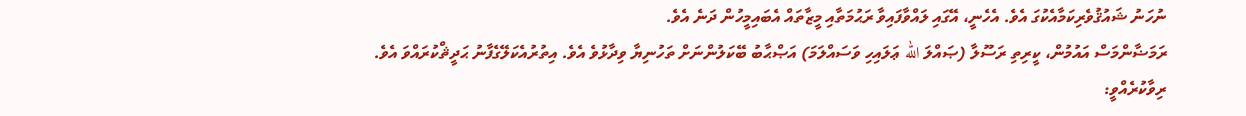ނުހަނު ޝައުޤުވެރިކަމާއެކުގަ އެވެ. އެހެނީ، އޭގައި ލައްވާފައިވާ ރަޙުމަތާއި މީޒާތައް އެބައިމީހުން ދަނެ އެވެ.
ރަމަޟާންމަސް އައުމުން، ކީރިތި ރަސޫލާ (ޞައްލަ الله ޢަލައިހި ވަސައްލަމަ) އަޞްޙާބު ބޭކަލުންނަށް ތަހުނިޔާ ވިދާޅުވެ އެވެ. އިތުރުއެކަލޭގެފާނު ޙަދީޘްކުރައްވަ އެވެ.
ރިވާކުރެއްވީ: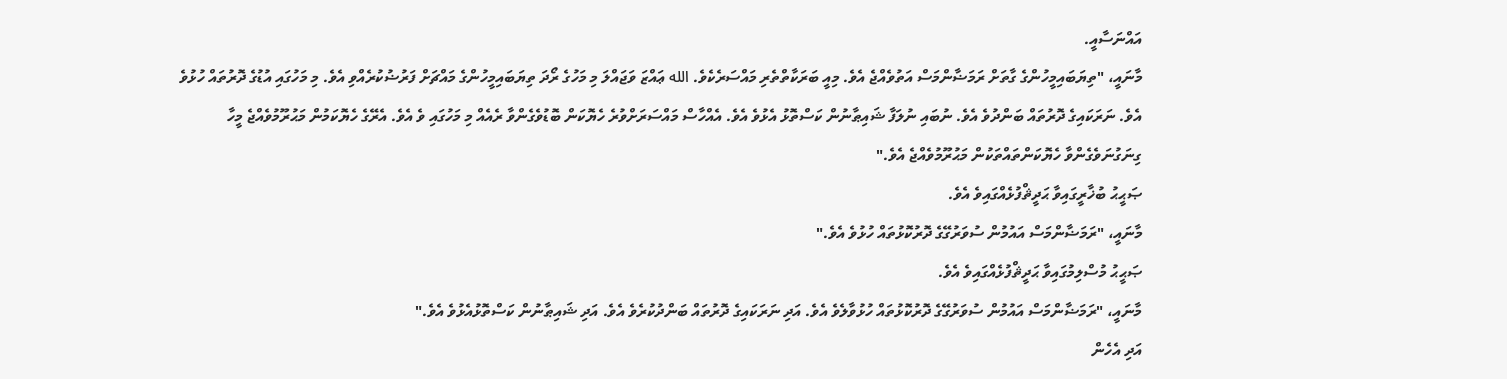އައްނަސާއީ.
މާނައީ، "ތިޔަބައިމީހުންގެ ގާތަށް ރަމަޟާންމަސް އަތުވެއްޖެ އެވެ. މިއީ ބަރަކާތްތެރި މައްސަރެކެވެ. الله ޢައްޒަ ވަޖައްލަ މި މަހުގެ ރޯދަ ތިޔަބައިމީހުންގެ މައްޗަށް ފަރުޟުކުރެއްވި އެވެ. މި މަހުގައި އުޑުގެ ދޮރުތައް ހުޅުވެ އެވެ. ނަރަކައިގެ ދޮރުތައް ބަންދުވެ އެވެ. ނުބައި ނުލަފާ ޝައިޠާނުން ކަސްތޮޅު އެޅުވެ އެވެ. އެއްހާސް މައްސަރަށްވުރެ ހެޔޮކަން ބޮޑުވެގެންވާ ރެއެއް މި މަހުގައި ވެ އެވެ. އެރޭގެ ހެޔޮކަމުން މަޙުރޫމުވެއްޖެ މީހާ ގިނަގުނަވެގެންވާ ހެޔޮކަންތައްތަކުން މަޙުރޫމުވެއްޖެ އެވެ."
ޞަޙީޙު ބުޚާރީގައިވާ ޙަދީޘްފުޅެއްގައިވެ އެވެ.
މާނައީ، "ރަމަޟާންމަސް އައުމުން ސުވަރުގޭގެ ދޮރުކޮޅުތައް ހުޅުވެ އެވެ."
ޞަޙީޙު މުސްލިމުގައިވާ ޙަދީޘްފުޅެއްގައިވެ އެވެ.
މާނައީ، "ރަމަޟާންމަސް އައުމުން ސުވަރުގޭގެ ދޮރުކޮޅުތައް ހުޅުވާލެވެ އެވެ. އަދި ނަރަކައިގެ ދޮރުތައް ބަންދުކުރެވެ އެވެ. އަދި ޝައިޠާނުން ކަސްތޮޅުއެޅުވެ އެވެ."
އަދި އެހެން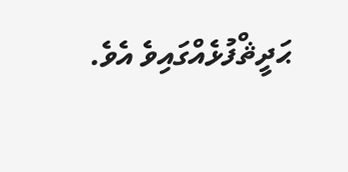ޙަދީޘްފުޅެއްގައިވެ އެވެ.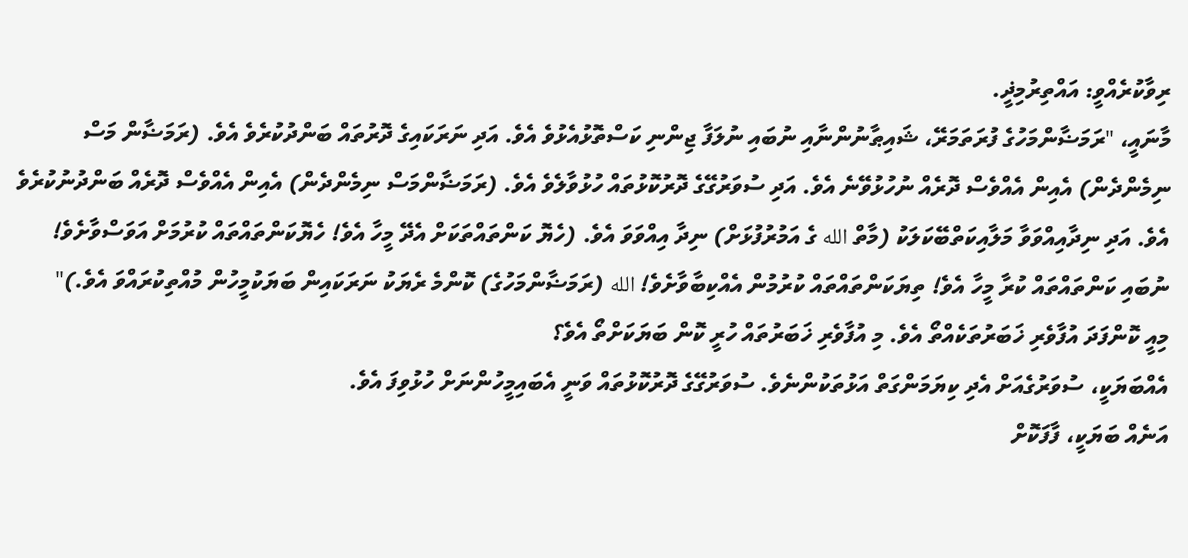ރިވާކުރެއްވީ: އައްތިރުމިޛީ.
މާނައީ، "ރަމަޟާންމަހުގެ ފުރަތަމަރޭ، ޝައިޠާނުންނާއި ނުބައި ނުލަފާ ޖިންނި ކަސްތޮޅުއެޅުވެ އެވެ. އަދި ނަރަކައިގެ ދޮރުތައް ބަންދުކުރެވެ އެވެ. (ރަމަޟާން މަސް ނިމެންދެން) އެއިން އެއްވެސް ދޮރެއް ނުހުޅުވޭނެ އެވެ. އަދި ސުވަރުގޭގެ ދޮރުކޮޅުތައް ހުޅުވާލެވެ އެވެ. (ރަމަޟާންމަސް ނިމެންދެން) އެއިން އެއްވެސް ދޮރެއް ބަންދުނުކުރެވެ އެވެ. އަދި ނިދާއިއްވަވާ މަލާއިކަތްބޭކަލަކު (މާތް الله ގެ އަމުރުފުޅަށް) ނިދާ އިއްވަވަ އެވެ. (ހެޔޮ ކަންތައްތަކަށް އެދޭ މީހާ އެވެ! ހެޔޮކަންތައްތައް ކުރުމަށް އަވަސްވާށެވެ! ނުބައި ކަންތައްތައް ކުރާ މީހާ އެވެ! ތިޔަކަންތައްތައް ކުރުމުން އެއްކިބާވާށެވެ! الله (ރަމަޟާންމަހުގެ) ކޮންމެ ރެޔަކު ނަރަކައިން ބަޔަކުމީހުން މުއްތިކުރައްވަ އެވެ.)"
މިއީ ކޮންފަދަ އުފާވެރި ޚަބަރުތަކެއްތޯ އެވެ. މި އުފާވެރި ޚަބަރުތައް ހުރީ ކޮން ބަޔަކަށްތޯ އެވެ؟
އެއްބަޔަކީ، ސުވަރުގެއަށް އެދި ކިޔަމަންގަތް އަޅުތަކުންނެވެ. ސުވަރުގޭގެ ދޮރުކޮޅުތައް ވަނީ އެބައިމީހުންނަށް ހުޅުވިފަ އެވެ.
އަނެއް ބަޔަކީ، ފާފަކޮށް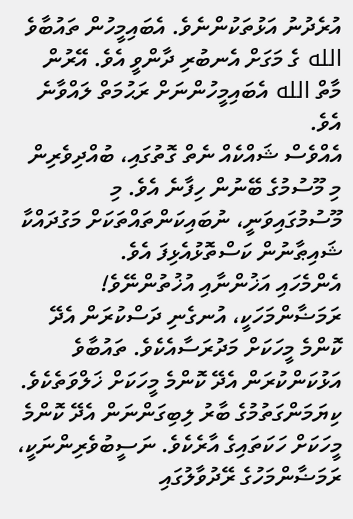އުރެދުނު އަޅުތަކުންނެވެ. އެބައިމީހުން ތައުބާވެ الله ގެ މަގަށް އެނބުރި ދާންވީ އެވެ. އޭރުން މާތް الله އެބައިމީހުންނަށް ރަޙުމަތް ލައްވާނެ އެވެ.
އެއްވެސް ޝައްކެއް ނެތް ގޮތުގައި، ބުއްދިވެރިން މި މޫސުމުގެ ބޭނުން ހިފާނެ އެވެ. މި މޫސުމުގައިވަނީ، ނުބައިކަންތައްތަކަށް މަގުދައްކާ ޝައިޠާނުން ކަސްތޮޅުއެޅިފަ އެވެ.
އެންމެހައި އަޚުންނާއި އުޚުތުންނޭވެ!
ރަމަޟާންމަހަކީ، އުނގެނި ދަސްކުރަން އެދޭ ކޮންމެ މީހަކަށް މަދުރަސާއެކެވެ. ތައުބާވެ އަޅުކަންކުރަން އެދޭ ކޮންމެ މީހަކަށް ޚަލްވަތެކެވެ. ކިޔަމަންގަތުމުގެ ބާރު ލިބިގަންނަން އެދޭ ކޮންމެ މީހަކަށް ހަކަތައިގެ އާރެކެވެ. ނަސީބުވެރިންނަކީ، ރަމަޟާންމަހުގެ ރޭދުވާލުގައި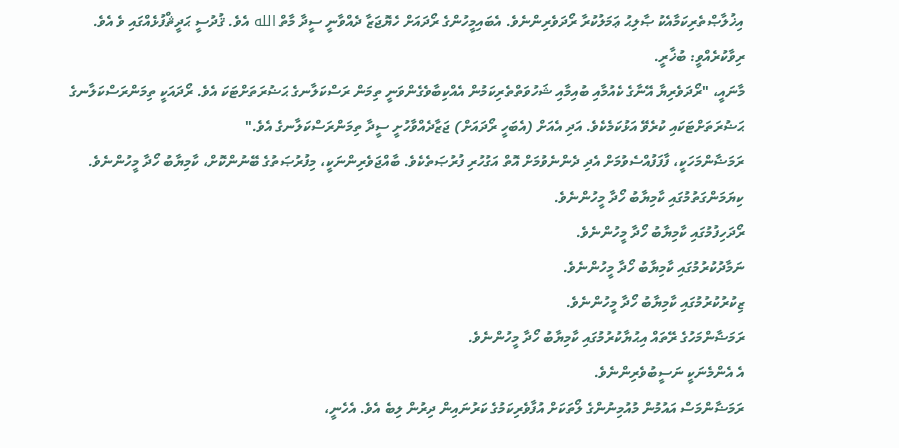އިޚުލާޞްތެރިކަމާއެކު ޞާލިޙު ޢަމަލުކުރާ ރޯދަވެރިންނެވެ. އެބައިމީހުންގެ ރޯދައަށް ހެޔޮޖަޒާ ދެއްވާނީ ސީދާ މާތް الله އެވެ. ޤުދުސީ ޙަދީޘްފުޅެއްގައި ވެ އެވެ.
ރިވާކުރެއްވީ: ބުޚާރީ.
މާނައީ، "ރޯދަވެރިޔާ އޭނާގެ ކެއުމާއި ބުއިމާއި ޝަހުވަތްތެރިކަމުން އެއްކިބާވެގެންވަނީ ތިމަން ރަސްކަލާނގެ ޙަޟުރަތަށްޓަކަ އެވެ. ރޯދައަކީ ތިމަންރަސްކަލާނގެ ޙަޟުރަތަށްޓަކައި ކުރެވޭ އަޅުކަމެކެވެ. އަދި އެއަށް (އެބަހީ ރޯދައަށް) ޖަޒާދެއްވާހުށީ ސީދާ ތިމަންރަސްކަލާނގެ އެވެ."
ރަމަޟާންމަހަކީ، ފާފަފުއްސެވުމަށް އެދި ދެންނެވުމަށް އޮތް އަގުހުރި ފުރުޞަތެކެވެ. ބާއްޖަވެރިންނަކީ، މިފުރުޞަތުގެ ބޭނުންކޮށް، ކާމިޔާބު ހޯދާ މީހުންނެވެ.
ކިޔަމަންގަތުމުގައި ކާމިޔާބު ހޯދާ މީހުންނެވެ.
ރޯދަހިފުމުގައި ކާމިޔާބު ހޯދާ މީހުންނެވެ.
ނަމާދުކުރުމުގައި ކާމިޔާބު ހޯދާ މީހުންނެވެ.
ޒިކުރުކުރުމުގައި ކާމިޔާބު ހޯދާ މީހުންނެވެ.
ރަމަޟާންމަހުގެ ރޭތައް އިޙުޔާކުރުމުގައި ކާމިޔާބު ހޯދާ މީހުންނެވެ.
އެ އެންމެނަކީ ނަސީބުވެރިންނެވެ.
ރަމަޟާންމަސް އައުމުން މުއުމިނުންގެ ލޯތަކަށް އުފާވެރިކަމުގެ ކަރުނައިން ދިރުން ލިބެ އެވެ. އެހެނީ،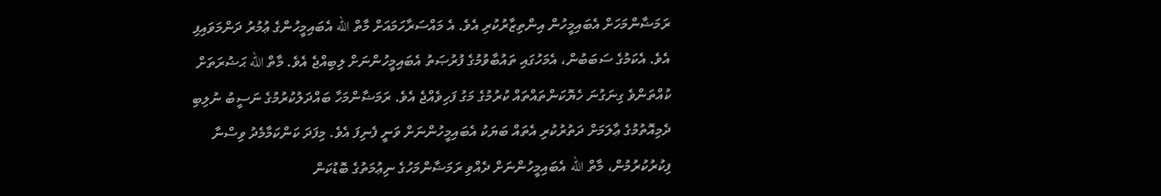ރަމަޟާންމަހަށް އެބައިމީހުން އިންތިޒާރުކުރި އެވެ. އެ މައްސަރާހަމައަށް މާތް الله އެބައިމީހުންގެ ޢުމުރު ދަންމަވައިފި އެވެ. އެކަމުގެ ސަބަބުން، އެމަހުގައި ތައުބާވުމުގެ ފުރުޞަތު އެބައިމީހުންނަށް ލިބިއްޖެ އެވެ. މާތް الله ޙަޟުރަތަށް ކުއްތަންވެ ގިނަގުނަ ހެޔޮކަންތައްތައް ކުރުމުގެ މަގު ފަހިވެއްޖެ އެވެ. ރަމަޟާންމަހާ ބައްދަލުކުރުމުގެ ނަސީބު ނުލިބި ދެމިއޮތުމުގެ ޢާލަމަށް ދަތުރުކުރި އެތައް ބަޔަކު އެބައިމީހުންނަށް ވަނީ ފެނިފަ އެވެ. މިފަދަ ކަންކަމާމެދު ވިސްނާ ފިކުރުކުރުމުން، މާތް الله އެބައިމީހުންނަށް ދެއްވި ރަމަޟާންމަހުގެ ނިޢުމަތުގެ ބޮޑުކަން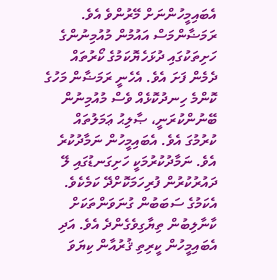އެބައިމީހުންނަށް މޭރުންވެ އެވެ.
ރަމަޟާންމަސް އައުމުން މުއުމިނުންގެ ހަށިތަކުގައި ދުޅަހެޔޮކަމުގެ ކޯރުތައް ދެމެން ފަށަ އެވެ. އެހެނީ ރަމަޟާން މަހުގެ ކޮންމެ ހިނދުކޮޅެއް ވެސް މުއުމިނުން ބޭނުންކުރަނީ، ޞާލިޙު ޢަމަލުތައް ކުރުމުގަ އެވެ. އެބައިމީހުން ނަމާދުކުރެ އެވެ. ނަމާދުކުރުމަކީ ހަށިގަނޑުގައި ލޭ ދައުރުކުރުން ފުރިހަމަކޮށްދޭ ކަމެކެވެ. އެކަމުގެ ސަބަބުން ގުނަވަންތަކަށް ކާނާލިބުން ތިޔާގިވެގެންދެ އެވެ. އަދި އެބައިމީހުން ކީރިތި ޤުރުއާން ކިޔަވަ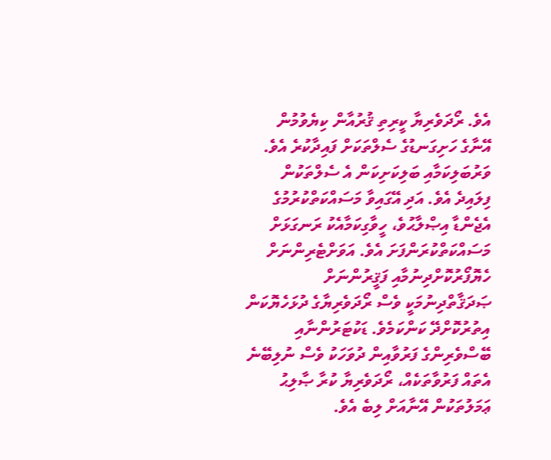އެވެ. ރޯދަވެރިޔާ ކީރިތި ޤުރުއާން ކިޔެވުމުން އޭނާގެ ހަށިގަނޑުގެ ސެލްތަކަށް ފައިދާކުރެ އެވެ. ވަރުބަލިކަމާއި ބަލިކަށިކަން އެ ސެލްތަކުން ފިލައިދެ އެވެ. އަދި އޭގައިވާ މަސައްކަތްކުރުމުގެ އެޖެންޑާ އިޞްލާޙުވެ، ހީވާގިކަމާއެކު ރަނގަޅަށް މަސައްކަތްކުރަންފަށަ އެވެ. އަވަށްޓެރިންނަށް ހެޔޮފޯރުކޮށްދިނުމާއި ފަޤީރުންނަށް ޞަދަޤާތްދިނުމަކީ ވެސް ރޯދަވެރިޔާގެ ދުޅަހެޔޮކަން އިތުރުކޮށްދޭ ކަންކަމެވެ. ޑަކުޓަރުންނާއި ބޭސްވެރިންގެ ފަރުވާއިން ދުވަހަކު ވެސް ނުލިބޭނެ އެތައް ފަރުވާތަކެއް، ރޯދަވެރިޔާ ކުރާ ޞާލިޙު ޢަމަލުތަކުން އޭނާއަށް ލިބެ އެވެ.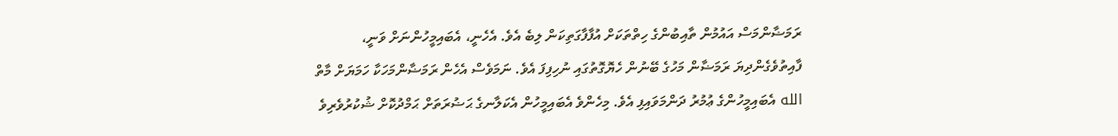ރަމަޟާންމަސް އައުމުން ތާއިބުންގެ ހިތްތަކަށް އުފާފާގަތިކަން ލިބެ އެވެ. އެހެނީ، އެބައިމީހުންނަށް ވަނީ، ފާއިތުވެގެންދިޔަ ރަމަޟާން މަހުގެ ބޭނުން ހެޔޮގޮތުގައި ނުހިފިފަ އެވެ. ނަމަވެސް އެހެން ރަމަޟާންމަހަކާ ހަމަޔަށް މާތް الله އެބައިމީހުންގެ ޢުމުރު ދަންމަވައިފި އެވެ. މިހެންވެ އެބައިމީހުން އެކަލާނގެ ޙަޟުރަތަށް ޙަމްދުކޮށް ޝުކުރުވެރިވެ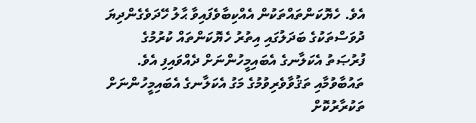އެވެ. ހެޔޮކަންތައްތަކުން އެއްކިބާވެފައިވާ ޙާލު ހޭދަވެގެންދިޔަ ދުވަސްތަކުގެ ބަދަލުގައި އިތުރު ހެޔޮކަންތައް ކުރުމުގެ ފުރުޞަތު އެކަލާނގެ އެބައިމީހުންނަށް ދެއްވައިފި އެވެ. ތައުބާވުމާއި ތަޤުވާވެރިވުމުގެ މަގު އެކަލާނގެ އެބައިމީހުންނަށް ތަކުރާރުކޮށް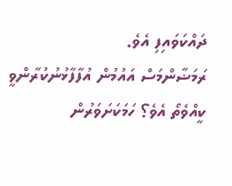ދައްކަވައިފި އެވެ.
ރަމަޟާންމަސް އައުމުން އުފާފާޅުނުކުރާންވީ ކީއްވެތޯ އެވެ؟ ހަމަކަށަވަރުން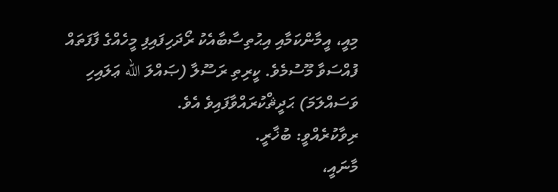މިއީ، އީމާންކަމާއި އިޙުތިސާބާއެކު ރޯދަހިފައިފި މީހެއްގެ ފާފަތައް ފުއްސަވާ މޫސުމެވެ. ކީރިތި ރަސޫލާ (ޞައްލަ الله ޢަލައިހި ވަސައްލަމަ) ޙަދީޘްކުރައްވާފައިވެ އެވެ.
ރިވާކުރެއްވީ: ބުޚާރީ.
މާނައީ،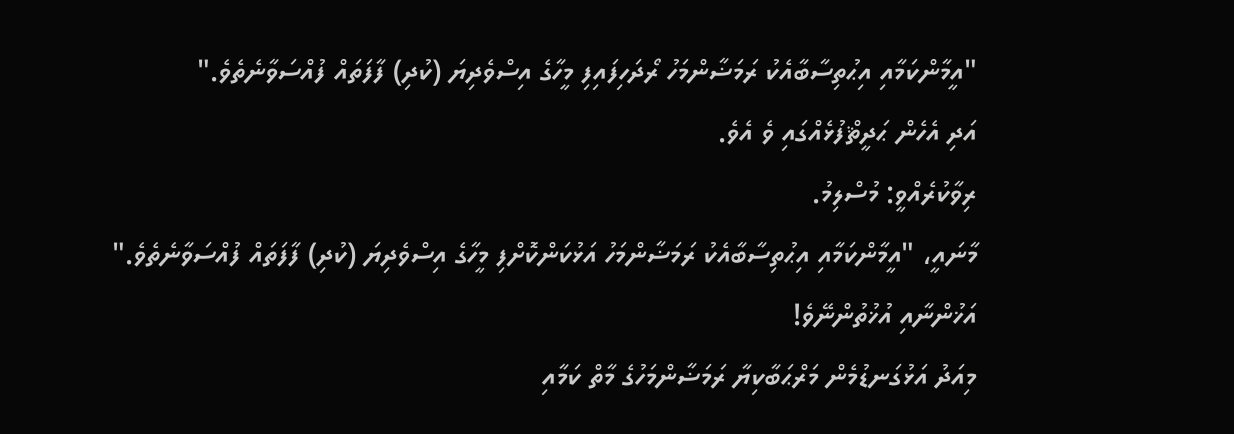"އީމާންކަމާއި އިޙުތިސާބާއެކު ރަމަޟާންމަހު ރޯދަހިފައިފި މީހާގެ އިސްވެދިޔަ (ކުދި) ފާފަތައް ފުއްސަވާނެތެވެ."
އަދި އެހެން ޙަދީޘްފުޅެއްގައި ވެ އެވެ.
ރިވާކުރެއްވީ: މުސްލިމު.
މާނައީ، "އީމާންކަމާއި އިޙުތިސާބާއެކު ރަމަޟާންމަހު އަޅުކަންކޮށްފި މީހާގެ އިސްވެދިޔަ (ކުދި) ފާފަތައް ފުއްސަވާނެތެވެ."
އަޚުންނާއި އުޚުތުންނޭވެ!
މިއަދު އަޅުގަނޑުމެން މަރްޙަބާކިޔާ ރަމަޟާންމަހުގެ މާތް ކަމާއި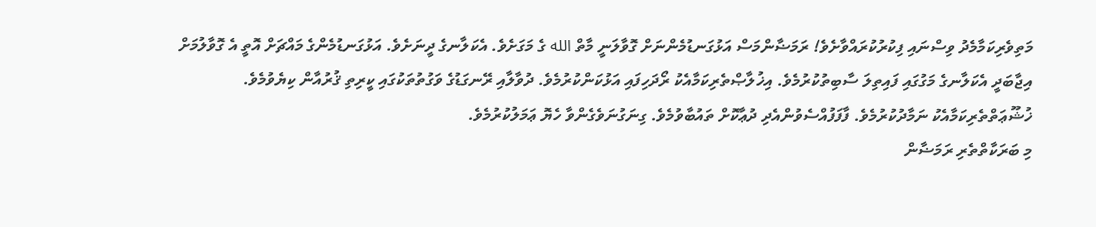މަތިވެރިކަމާމެދު ވިސްނައި ފިކުރުކުރައްވާށެވެ! ރަމަޟާންމަސް އަޅުގަނޑުމެންނަށް ގޮވާލަނީ މާތް الله ގެ މަގަށެވެ. އެކަލާނގެ ދީނަށެވެ. އަޅުގަނޑުމެންގެ މައްޗަށް އޮތީ އެ ގޮވާލުމަށް އިޖާބަދީ އެކަލާނގެ މަގުގައި ފައިތިލަ ސާބިތުކުރުމެވެ. އިޚުލާޞްތެރިކަމާއެކު ރޯދަހިފައި އަޅުކަންކުރުމެވެ. ދުވާލާއި ރޭނގަޑުގެ ވަގުތުތަކުގައި ކީރިތި ޤުރުއާން ކިޔެވުމެވެ. ޚުޝޫޢަތްތެރިކަމާއެކު ނަމާދުކުރުމެވެ. ފާފަފުއްސެވުންއެދި ދުޢާކޮށް ތައުބާވުމެވެ. ގިނަގުނަވެގެންވާ ހެޔޮ ޢަމަލުކުރުމެވެ.
މި ބަރަކާތްތެރި ރަމަޟާން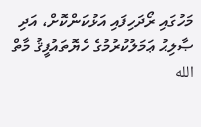މަހުގައި ރޯދަހިފައި އަޅުކަންކޮށް، އަދި ޞާލިޙު ޢަމަލުކުރުމުގެ ހެޔޮތައުފީޤު މާތް الله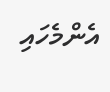އެންމެހައި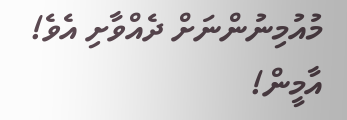މުއުމިނުންނަށް ދެއްވާށި އެވެ! އާމީން!